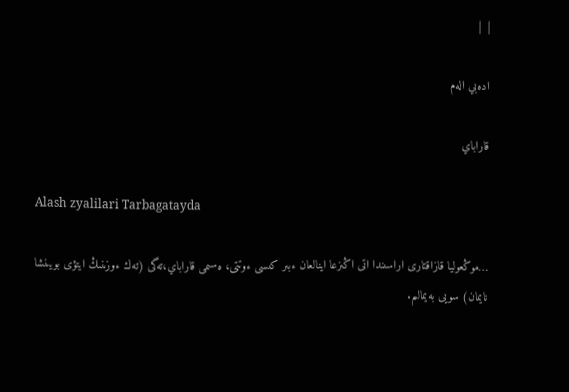|  |

ادەبي الەم

قاراباي

Alash zyalilari Tarbagatayda

…موڭعوليا قازاقتارى اراسىندا اتى اڭىزعا اينالعان ءبىر كىسى ءوتتى، ەسىمى قاراباي،تەگى (تەك ءوزىنىڭ ايتۋى بويىنشا نايمان) سويى بەيمالىم.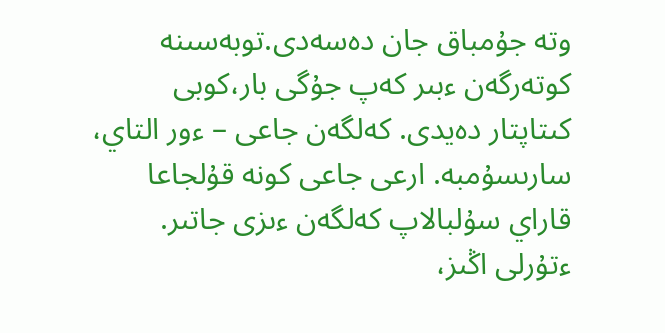وتە جۇمباق جان دەسەدى.توبەسىنە كوتەرگەن ءبىر كەپ جۇگى بار،كوبى كىتاپتار دەيدى. كەلگەن جاعى – ءور التاي، سارىسۇمبە. ارعى جاعى كونە قۇلجاعا قاراي سۇلبالاپ كەلگەن ءىزى جاتىر. ءتۇرلى اڭىز،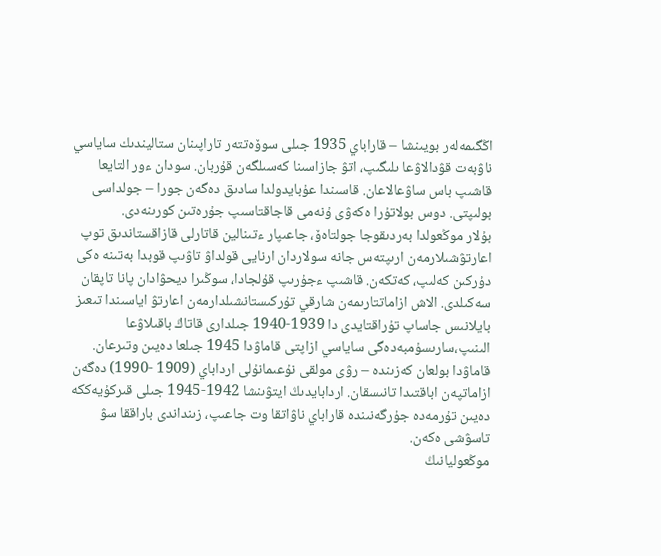اڭگىمەلەر بويىنشا – قاراباي 1935 جىلى سوۆەتتەر تاراپىنان ستاليندىك ساياسي ناۋبەت قۋدالاۋعا ىلىگىپ، اتۋ جازاسىنا كەسىلگەن قۇربان. سودان ءور التايعا قاشىپ باس ساۋعالاعان. قاسىندا عۇبايدولدا سادىق دەگەن جورا – جولداسى بولىپتى. دوس بولاتۇرا ەكەۋى ۇنەمى قاجاقتاسىپ جۇرەتىن كورىنەدى.
بۇلار موڭعولدا بەردىقوجا جولتاەۆ، جاعىپار ءتىنالين قاتارلى قازاقستاندىق توپ اعارتۋشىلارمەن ارىپتەس جانە سولاردان ارنايى قولداۋ تاۋىپ قوبدا بەتىنە ەكى دۇركىن كەلىپ، كەتكەن. قاشىپ ءجۇرىپ قۇلجادا، سوڭىرا ديحۋادان پانا تاپقان سەكىلدى. الاش ازاماتتارىمەن شارقي تۇركىستانشىلدارمەن اعارتۋ اياسىندا تىعىز بايلانىس جاساپ تۇراقتايدى دا 1939-1940 جىلدارى قاتاڭ باقىلاۋعا الىنىپ،سارىسۇمبەدەگى ساياسي ازاپتى قاماۋدا 1945 جىلعا دەيىن وتىرعان. قاماۋدا بولعان كەزىندە – رۋى مولقى نۇعىمانۇلى ارداباي (1909 -1990) دەگەن ازاماتپەن اباقتىدا تانىسقان. اردابايدىڭ ايتۋىنشا 1942-1945 جىلى قىركۇيەككە دەيىن تۇرمەدە جۇرگەنىندە قاراباي ناۋاتقا وت جاعىپ، زىنداندى باراققا سۋ تاسۋشى ەكەن.
موڭعوليانىڭ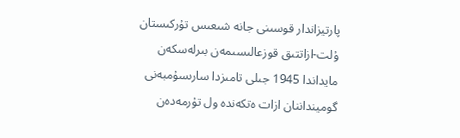پارتيزاندار قوسىنى جانە شىعىس تۇركىستان ۇلت-ازاتتىق قوزعالىسىمەن بىرلەسكەن مايداندا 1945 جىلى تامىزدا سارىسۇمبەنى گومينداننان ازات ەتكەندە ول تۇرمەدەن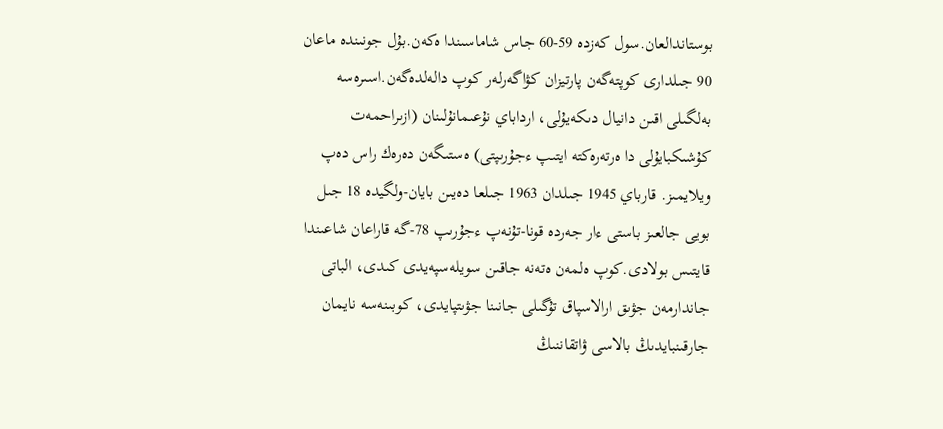بوستاندالعان.سول كەزدە 59-60 جاس شاماسىندا ەكەن.بۇل جونىندە ماعان 90 جىلدارى كوپتەگەن پارتيزان كۋاگەرلەر كوپ دالەلدەگەن.اسىرەسە بەلگىلى اقىن دانيال دىكەيۇلى، ارداباي نۇعىمانۇلىنان (ازىراحمەت كۇشىكبايۇلى دا ەرتەرەكتە ايتىپ ءجۇرىپتى) ەستىگەن دەرەك راس دەپ ويلايمىز. قارباي 1945 جىلدان 1963 جىلعا دەيىن بايان-ولگيدە 18 جىل بويى جالعىز باستى ءار جەردە قونا-تۇنەپ ءجۇرىپ 78-گە قاراعان شاعىندا قايتىس بولادى.كوپ ەلمەن ەتەنە جاقىن سويلەسپەيدى كىدى، الباتى جاندارمەن جۋىق ارالاسپاق تۇگىلى جانىنا جۋىتپايدى، كوبىنەسە نايمان جارقىنبايدىڭ بالاسى ۋاتقاننىڭ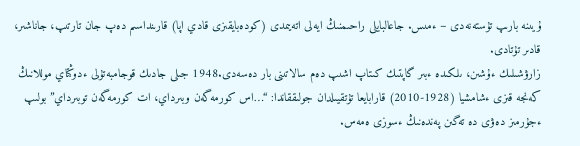ۇيىنە بارىپ تۇستەنەدى – ءمىس. جاعالبايلى راحىمنىڭ ايەلى اتەيىمدى (كودەبايقىزى قادي اپا) قارىنداسىم دەپ جان تارتىپ، جاناشىر، قادىر تۇتادى.
زارۋشىلىك ءۇشىن، ىلكىدە ءبىر گاپتىك كىتاپ اشىپ دەم سالاتىنى بار دەسەدى.1948 جىلى جادىك قوجامبەتۇلى ءدوڭتاي موللانىڭ كەنجە قىزى ءشامشيا (1928-2010) قارابايعا تۇتقيىلدان جولىققاندا: “…اس كورمەگەن وبىرداي، ات كورمەگەن توبىرداي” بولىپ ءجۇرمىز دەۋى دە تەگىن پەندەنىڭ ءسوزى ەمەس.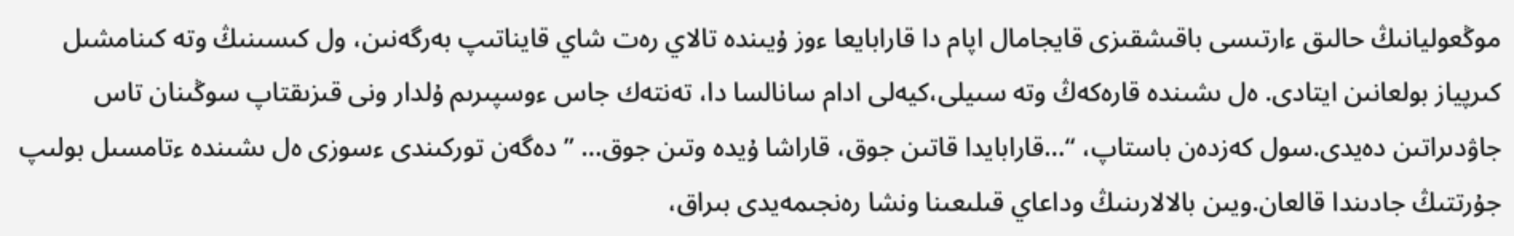موڭعوليانىڭ حالىق ءارتىسى باقىشقىزى قايجامال اپام دا قارابايعا ءوز ۇيىندە تالاي رەت شاي قايناتىپ بەرگەنىن، ول كىسىنىڭ وتە كىنامشىل كىرپياز بولعانىن ايتادى. ەل ىشىندە قارەكەڭ وتە سىيلى،كيەلى ادام سانالسا دا، تەنتەك جاس ءوسپىرىم ۇلدار ونى قىزىقتاپ سوڭىنان تاس جاۋدىراتىن دەيدى.سول كەزدەن باستاپ، “…قارابايدا قاتىن جوق، قاراشا ۇيدە وتىن جوق… ” دەگەن توركىندى ءسوزى ەل ىشىندە ءتامسىل بولىپ جۇرتتىڭ جادىندا قالعان.ويىن بالالارىنىڭ وداعاي قىلىعىنا ونشا رەنجىمەيدى بىراق،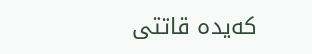كەيدە قاتتى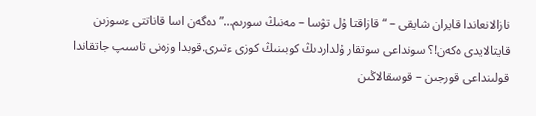نازالانعاندا قايران شايقى – “قازاقتا ۇل تۋسا – مەنىڭ سورىم…” دەگەن اسا قاناتتى ءسوزىن قايتالايدى ەكەن!؟ سونداعى سوتقار ۇلداردىڭ كوبىنىڭ كوزى ءتىرى.قوبدا وزەنى تاسىپ جاتقاندا قولىنداعى قورجىن – قوسقالاڭىن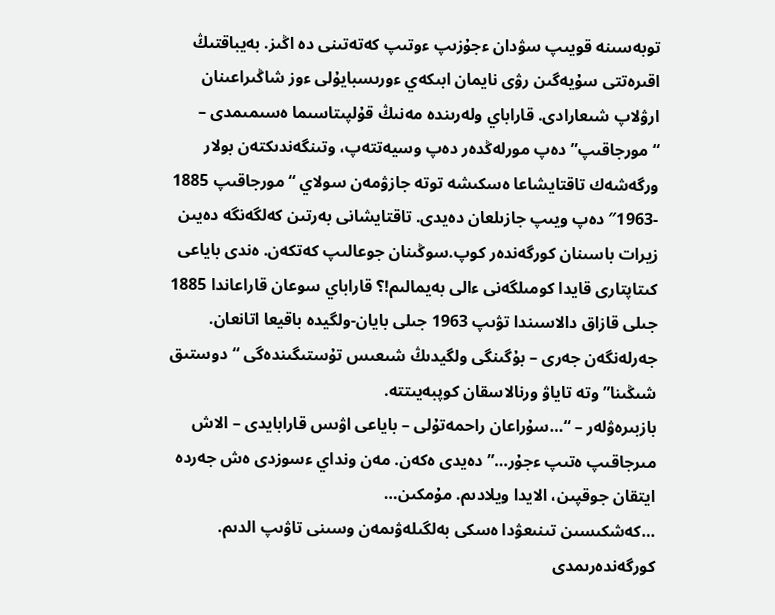توبەسىنە قويىپ سۋدان ءجۇزىپ ءوتىپ كەتەتىنى دە اڭىز. بەيباقتىڭ اقىرەتتى سۇيەگىن رۋى نايمان ابىكەي ءورىسبايۇلى ءوز شاڭىراعىنان ارۋلاپ شىعارادى. قاراباي ولەرىندە مەنىڭ قۇلپىتاسىما ەسىمىمدى – “مورجاقىپ” دەپ مورلەڭدەر دەپ وسيەتتەپ، وتىنگەندىكتەن بولار ورگەشەك تاقتايشاعا ەسكىشە توتە جازۋمەن سولاي “مورجاقىپ 1885 -1963″ دەپ ويىپ جازىلعان دەيدى. تاقتايشانى بەرتىن كەلگەنگە دەيىن زيرات باسىنان كورگەندەر كوپ.سوڭىنان جوعالىپ كەتكەن. ەندى باياعى كىتاپتارى قايدا كومىلگەنى ءالى بەيمالىم!؟ قاراباي سوعان قاراعاندا 1885 جىلى قازاق دالاسىندا تۋىپ 1963 جىلى بايان-ولگيدە باقيعا اتانعان. جەرلەنگەن جەرى – بۇگىنگى ولگيدىڭ شىعىس تۇستىگىندەگى “دوستىق شىڭىنا” وتە تاياۋ ورنالاسقان كوپبەيىتتە.
بازبىرەۋلەر – “…سۇراعان راحمەتۇلى – باياعى اۋىس قارابايدى – الاش مىرجاقىپ ەتىپ ءجۇر…” دەيدى ەكەن. مەن ونداي ءسوزدى ەش جەردە ايتقان جوقپىن، الايدا ويلادىم. مۇمكىن…
…كەشكىسىن تىنىعۋدا ەسكى بەلگىلەۋىمەن وسىنى تاۋىپ الدىم. كورگەندەرىمدى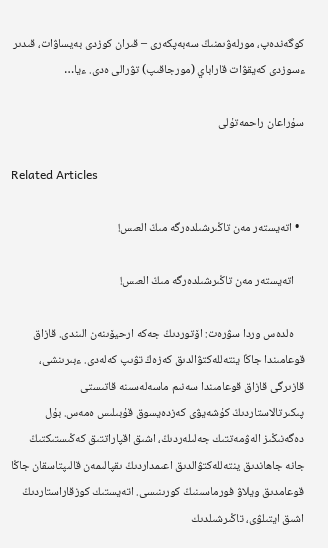كوگەندەپ، مورلەۋىمنىڭ سەبەپكەرى – قىران كوزدى بەيساۋات، قىدىر ءسوزدى كەيقۋات قاراباي (مورجاقىپ) تۋرالى ەدى. ءيا…

سۇراعان راحمەتۇلى

Related Articles

  • اتەيستەر مەن تاڭىرشىلدەرگە مىڭ العىس!

    اتەيستەر مەن تاڭىرشىلدەرگە مىڭ العىس!

    ەلدەس وردا سۋرەت: اۆتوردىڭ جەكە ارحيۆىنەن الىندى. قازاق قوعامىندا جاڭا ينتەللەكتۋالدىق كەزەڭ تۋىپ كەلەدى. ءبىرىنشى، قازىرگى قازاق قوعامىندا سەنىم ماسەلەسىنە قاتىستى پىكىرتالاستاردىڭ كۇشەيۋى كەزدەيسوق قۇبىلىس ەمەس. بۇل دەگەنىڭىز الەۋمەتتىك جەلىلەردىڭ، اشىق اقپاراتتىق كەڭىستىكتىڭ جانە جاھاندىق ينتەللەكتۋالدىق اعىمداردىڭ ىقپالىمەن قالىپتاسقان جاڭا قوعامدىق ويلاۋ فورماسىنىڭ كورىنىسى. اتەيستىك كوزقاراستاردىڭ اشىق ايتىلۋى، تاڭىرشىلدىك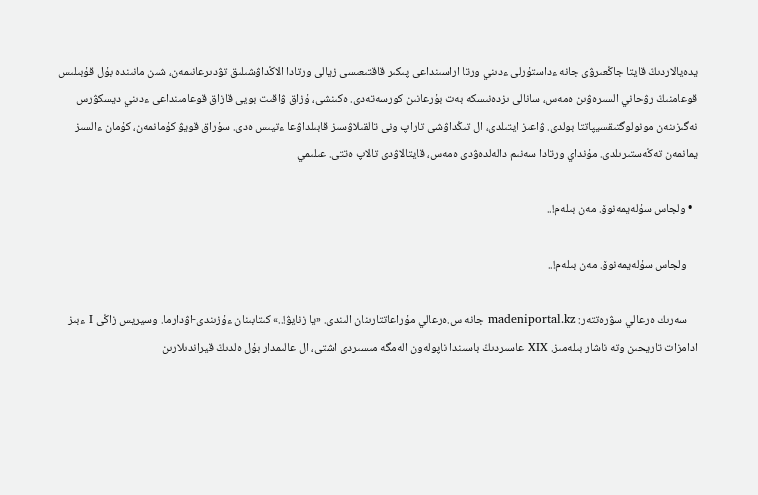يدەيالاردىڭ قايتا جاڭعىرۋى جانە ءداستۇرلى ءدىني ورتا اراسىنداعى پىكىر قاقتىعىسى زيالى ورتادا الاڭداۋشىلىق تۋدىرعانىمەن، شىن مانىندە بۇل قۇبىلىس قوعامنىڭ رۋحاني السىرەۋىن ەمەس، سانالى ىزدەنىسكە بەت بۇرعانىن كورسەتەدى. ەكىنشى، ۇزاق ۋاقىت بويى قازاق قوعامىنداعى ءدىني ديسكۋرس نەگىزىنەن مونولوگتىقسيپاتتا بولدى. ۋاعىز ايتىلدى، ال تىڭداۋشى تاراپ ونى تالقىلاۋسىز قابىلداۋعا ءتيىس ەدى. سۇراق قويۋ كۇمانمەن، كۇمان ءالسىز يمانمەن تەڭەستىرىلدى. مۇنداي ورتادا سەنىم دالەلدەۋدى ەمەس، قايتالاۋدى تالاپ ەتتى. عىلىمي

  • ولجاس سۇلەيمەنوۆ. مەن بىلەم!..

    ولجاس سۇلەيمەنوۆ. مەن بىلەم!..

    سەرىك ەرعالي سۋرەتتەر: madeniportal.kz جانە س.ەرعالي مۇراعاتتارىنان الىندى. «يا زنايۋ!..» كىتابىنان ءۇزىندى-اۋدارما. وسيريس زاڭى I ءبىز ادامزات تاريحىن وتە ناشار بىلەمىز. XIX عاسىردىڭ باسىندا ناپولەون الەمگە مىسىردى اشتى، ال عالىمدار بۇل ەلدىڭ قيراندىلارىن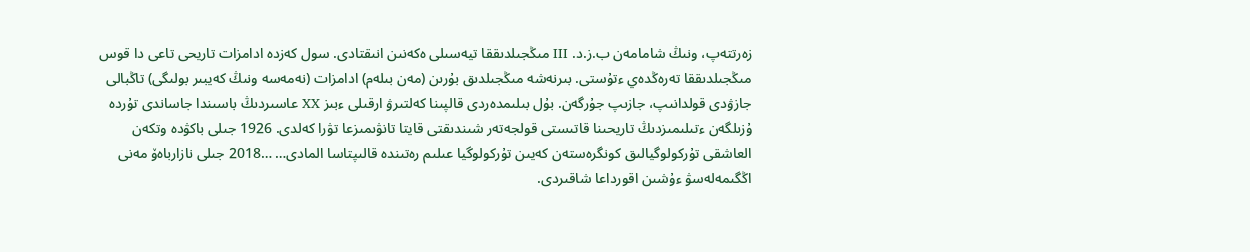زەرتتەپ، ونىڭ شامامەن ب.ز.د. III مىڭجىلدىققا تيەسىلى ەكەنىن انىقتادى. سول كەزدە ادامزات تاريحى تاعى دا قوس مىڭجىلدىققا تەرەڭدەي ءتۇستى. بىرنەشە مىڭجىلدىق بۇرىن (مەن بىلەم) ادامزات (نەمەسە ونىڭ كەيبىر بولىگى) تاڭبالى جازۋدى قولدانىپ، جازىپ جۇرگەن. بۇل بىلىمدەردى قالپىنا كەلتىرۋ ارقىلى ءبىز XX عاسىردىڭ باسىندا جاساندى تۇردە ۇزىلگەن ءتىلىمىزدىڭ تاريحىنا قاتىستى قولجەتەر شىندىقتى قايتا تانۋىمىزعا تۋرا كەلدى. 1926 جىلى باكۋدە وتكەن العاشقى تۇركولوگيالىق كونگرەستەن كەيىن تۇركولوگيا عىلىم رەتىندە قالىپتاسا المادى… …2018 جىلى نازارباەۆ مەنى اڭگىمەلەسۋ ءۇشىن اقورداعا شاقىردى.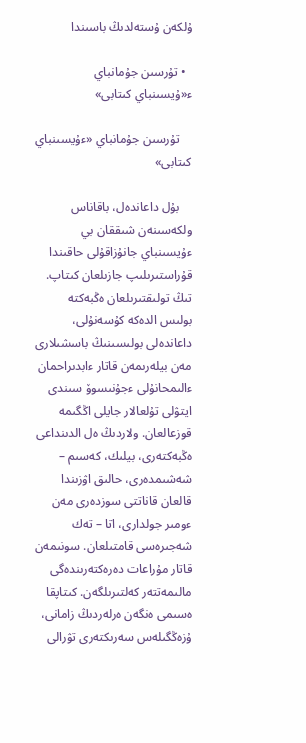ۇلكەن ۇستەلدىڭ باسىندا

  • تۇرسىن جۇمانباي ء«ۇيسىنباي كىتابى»

    تۇرسىن جۇمانباي «ءۇيسىنباي كىتابى»

    بۇل داعاندەل، باقاناس ولكەسىنەن شىققان بي ءۇيسىنباي جانۇزاقۇلى حاقىندا قۇراستىرىلىپ جازىلعان كىتاپ. تىڭ تولىقتىرىلعان ەڭبەكتە بولىس الدەكە كۇسەنۇلى، داعاندەلى بولىسىنىڭ باسشىلارى مەن بيلەرىمەن قاتار ءابدىراحمان ءالىمحانۇلى ءجۇنىسوۆ سىندى ايتۋلى تۇلعالار جايلى اڭگىمە قوزعالعان. ولاردىڭ ەل الدىنداعى ەڭبەكتەرى، بيلىك، كەسىم – شەشىمدەرى، حالىق اۋزىندا قالعان قاناتتى سوزدەرى مەن ءومىر جولدارى، اتا – تەك شەجىرەسى قامتىلعان. سونىمەن قاتار مۇراعات دەرەكتەرىندەگى مالىمەتتەر كەلتىرىلگەن. كىتاپقا ەسىمى ەنگەن ەرلەردىڭ زامانى، ۇزەڭگىلەس سەرىكتەرى تۋرالى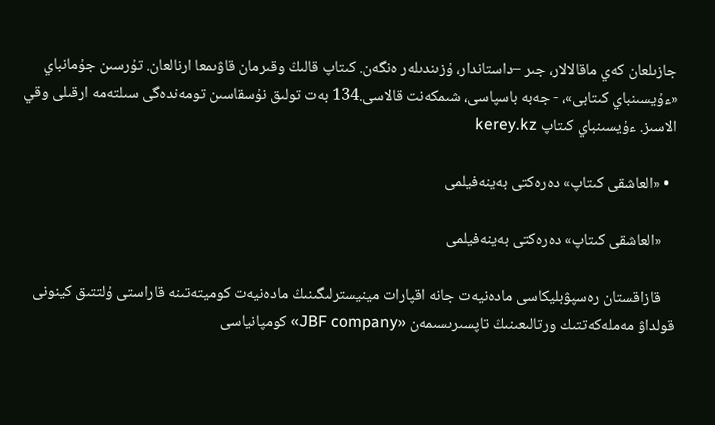جازىلعان كەي ماقالالار، جىر –داستاندار، ۇزىندىلەر ەنگەن. كىتاپ قالىڭ وقىرمان قاۋىمعا ارنالعان. تۇرسىن جۇمانباي «ءۇيسىنباي كىتابى»، - جەبە باسپاسى، شىمكەنت قالاسى.134 بەت تولىق نۇسقاسىن تومەندەگى سىلتەمە ارقىلى وقي الاسىز. ءۇيسىنباي كىتاپ kerey.kz

  • «العاشقى كىتاپ» دەرەكتى بەينەفيلمى

    «العاشقى كىتاپ» دەرەكتى بەينەفيلمى

    قازاقستان رەسپۋبليكاسى مادەنيەت جانە اقپارات مينيسترلىگىنىڭ مادەنيەت كوميتەتىنە قاراستى ۇلتتىق كينونى قولداۋ مەملەكەتتىك ورتالىعىنىڭ تاپسىرىسىمەن «JBF company» كومپانياسى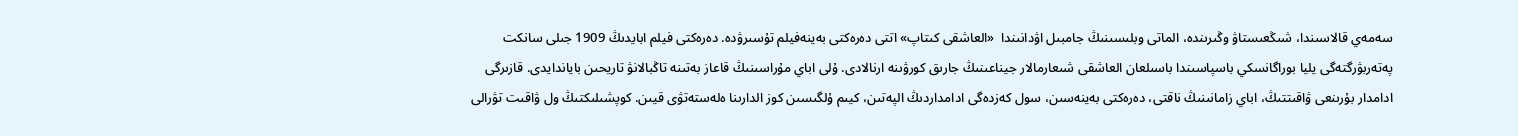سەمەي قالاسىندا، شىڭعىستاۋ وڭىرىندە، الماتى وبلىسىنىڭ جامبىل اۋدانىندا  «العاشقى كىتاپ» اتتى دەرەكتى بەينەفيلم تۇسىرۋدە. دەرەكتى فيلم ابايدىڭ 1909 جىلى سانكت پەتەربۋرگتەگى يليا بوراگانسكي باسپاسىندا باسىلعان العاشقى شىعارمالار جيناعىنىڭ جارىق كورۋىنە ارنالادى. ۇلى اباي مۇراسىنىڭ قاعاز بەتىنە تاڭبالانۋ تاريحىن باياندايدى. قازىرگى ادامدار بۇرىنعى ۋاقىتتىڭ، اباي زامانىنىڭ ناقتى، دەرەكتى بەينەسىن، سول كەزدەگى ادامداردىڭ الپەتىن، كيىم ۇلگىسىن كوز الدارىنا ەلەستەتۋى قيىن. كوپشىلىكتىڭ ول ۋاقىت تۋرالى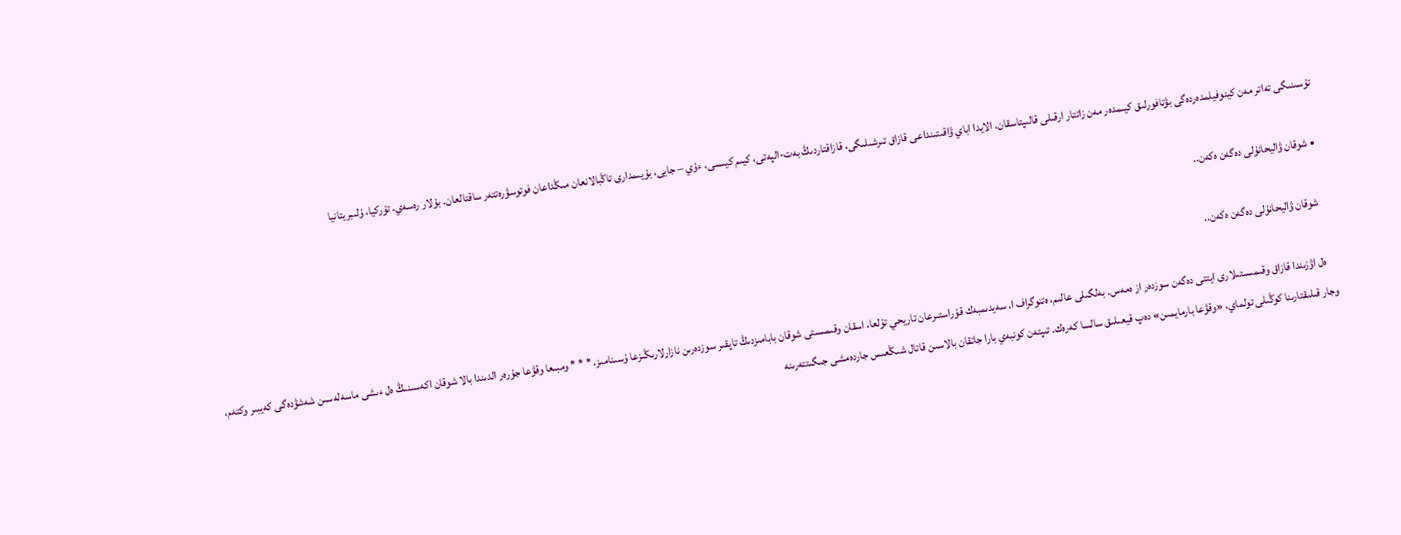تۇسىنىگى تەاتر مەن كينوفيلمدەردەگى بۋتافورلىق كيىمدەر مەن زاتتار ارقىلى قالىپتاسقان. الايدا اباي ۋاقىتىنداعى قازاق تىرشىلىگى، قازاقتاردىڭ بەت-الپەتى، كيىم كيىسى، ءۇي – جايى، بۇيىمدارى تاڭبالانعان مىڭداعان فوتوسۋرەتتەر ساقتالعان. بۇلار رەسەي، تۇركيا، ۇلىبريتانيا

  • شوقان ۋاليحانۇلى دەگەن ەكەن..

    شوقان ۋاليحانۇلى دەگەن ەكەن..

    ەل اۋزىندا قازاق وقىمىستىلارى ايتتى دەگەن سوزدەر از ەمەس. بەلگىلى عالىم، ەتنوگراف ا. سەيدىمبەك قۇراستىرعان تاريحي تۇلعا، اسقان وقىمىستى شوقان بابامىزدىڭ تاپقىر سوزدەرىن نازارلارىڭىزعا ۇسىنامىز. * * * ومبىعا وقۋعا جۇرەر الدىندا بالا شوقان اكەسىنىڭ ەل ءىشى ماسەلەسىن شەشۋدەگى كەيبىر وكتەم، وجار قىلىقتارىنا كوڭىلى تولماي، «وقۋعا بارمايمىن» دەپ قيعىلىق سالسا كەرەك. تىپتەن كونبەي بارا جاتقان بالاسىن قاتال شىڭعىس جاردەمشى جىگىتتەرىنە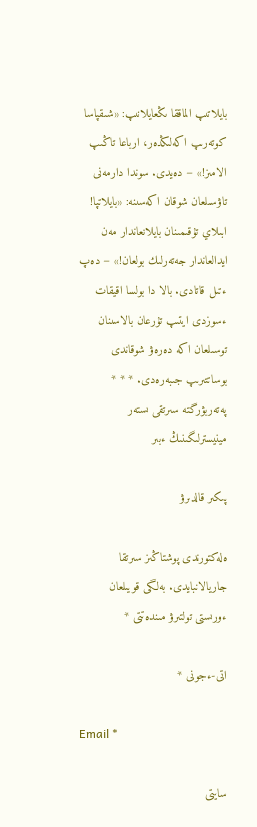بايلاتىپ الماققا ىڭعايلانىپ: «شىقپاسا كوتەرىپ اكەلىڭدەر، ارباعا تاڭىپ الامىز!» − دەيدى. سوندا دارمەنى تاۋسىلعان شوقان اكەسىنە: «بايلاتپا! ابىلاي تۇقىمىنان بايلانعاندار مەن ايدالعاندار جەتەرلىك بولعان!» − دەپ ءتىل قاتادى. بالا دا بولسا اقيقات ءسوزدى ايتىپ تۇرعان بالاسىنان توسىلعان اكە دەرەۋ شوقاندى بوساتتىرىپ جىبەرەدى. * * * پەتەربۋرگتە سىرتقى ىستەر مينيسترلىگىنىڭ ءبىر

پىكىر قالدىرۋ

ەلەكتورندى پوشتاڭىز سىرتقا جاريالانبايدى. بەلگى قويىلعان ءورىستى تولتىرۋ مىندەتتى *

اتى-ءجونى *

Email *

سايتى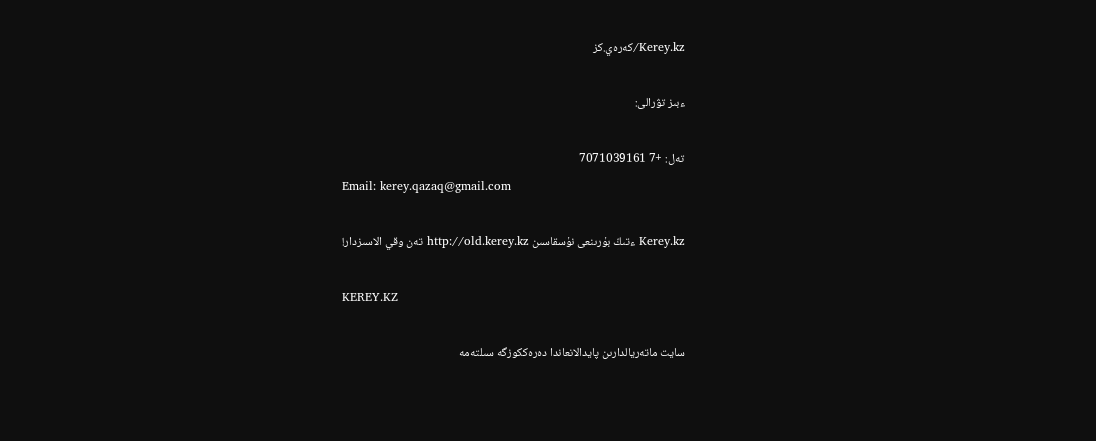Kerey.kz/كەرەي.كز

ءبىز تۋرالى:

تەل: +7 7071039161
Email: kerey.qazaq@gmail.com

Kerey.kz ءتىڭ بۇرىنعى نۇسقاسىن http://old.kerey.kz تەن وقي الاسىزدار!

KEREY.KZ

سايت ماتەريالدارىن پايدالانعاندا دەرەككوزگە سىلتەمە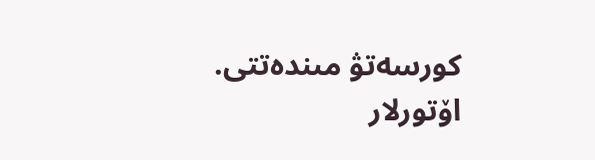كورسەتۋ مىندەتتى. اۆتورلار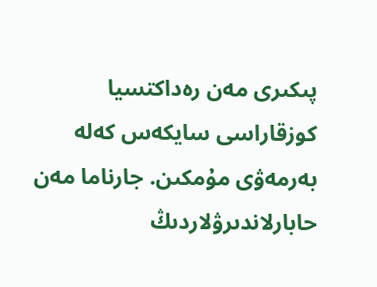پىكىرى مەن رەداكتسيا كوزقاراسى سايكەس كەلە بەرمەۋى مۇمكىن. جارناما مەن حابارلاندىرۋلاردىڭ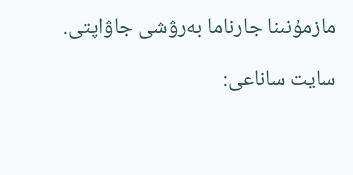مازمۇنىنا جارناما بەرۋشى جاۋاپتى.

سايت ساناعى: